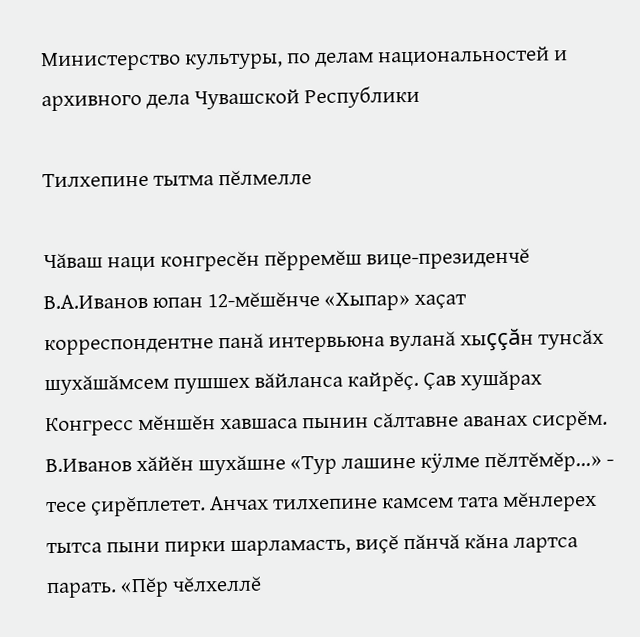Министерство культуры, по делам национальностей и архивного дела Чувашской Республики

Тилхепине тытма пĕлмелле

Чăваш наци конгресĕн пĕрремĕш вице-президенчĕ В.А.Иванов юпан 12-мĕшĕнче «Хыпар» хаçат корреспондентне панă интервьюна вуланă хыççăн тунсăх шухăшăмсем пушшех вăйланса кайрĕç. Çав хушăрах Конгресс мĕншĕн хавшаса пынин сăлтавне аванах сисрĕм. В.Иванов хăйĕн шухăшне «Тур лашине кÿлме пĕлтĕмĕр...» - тесе çирĕплетет. Анчах тилхепине камсем тата мĕнлерех тытса пыни пирки шарламасть, виçĕ пăнчă кăна лартса парать. «Пĕр чĕлхеллĕ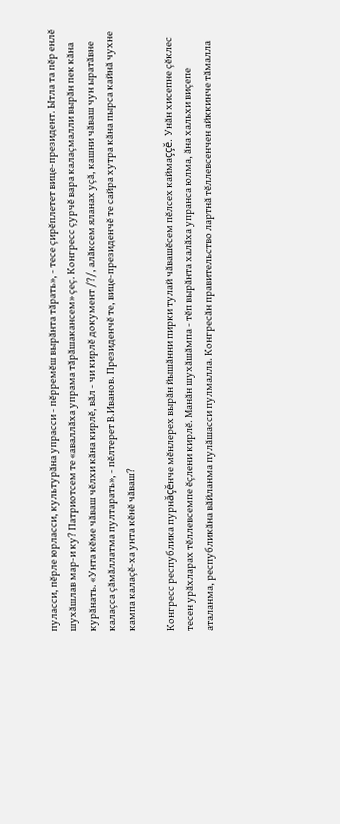пуласси, пĕрле юрласси, культурăна упрасси - пĕрремĕш вырăнта тăрать», - тесе çирĕплетет вице-президент. Ытла та пĕр енлĕ шухăшлав мар-и ку? Патриотсем те «аваллăха упрама тăрăшакансем» çеç. Конгресс çурчĕ вара калаçмалли вырăн пек кăна курăнать. «Унта кĕме чăваш чĕлхи кăна кирлĕ, вăл - чи кирлĕ документ /?/, алăксем яланах уçă, кашни чăваш чун ыратăвне калаçса çăмăллатма пултарать», - пĕлтерет В.Иванов. Президенчĕ те, вице-президенчĕ те сайра хутра кăна пырса кайнă чухне кампа калаçĕ-ха унта кĕнĕ чăваш?

Конгресс республика пурнăçĕнче мĕнлерех вырăн йышăнни пирки тулай чăвашĕсем пĕлсех каймаççĕ. Унăн хисепне çĕклес тесен урăхларах тĕллевсемпе ĕçлени кирлĕ. Манăн шухăшăмпа - тĕп вырăнта халăха упранса юлма, ăна хальхи виçепе аталанма, республикăна вăйланма пулăшасси пулмалла. Конгресăн правительство лартнă тĕллевсенчен айккинче тăмалла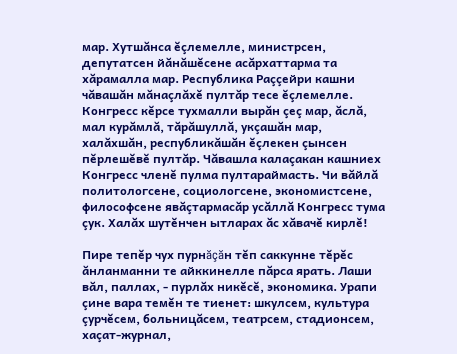мар. Хутшăнса ĕçлемелле, министрсен, депутатсен йăнăшĕсене асăрхаттарма та хăрамалла мар. Республика Раççейри кашни чăвашăн мăнаçлăхĕ пултăр тесе ĕçлемелле. Конгресс кĕрсе тухмалли вырăн çеç мар, ăслă, мал курăмлă, тăрăшуллă, укçашăн мар, халăхшăн, республикăшăн ĕçлекен çынсен пĕрлешĕвĕ пултăр. Чăвашла калаçакан кашниех Конгресс членĕ пулма пултараймасть. Чи вăйлă политологсене, социологсене, экономистсене, философсене явăçтармасăр усăллă Конгресс тума çук. Халăх шутĕнчен ытларах ăс хăвачĕ кирлĕ!

Пире тепĕр чух пурнăçăн тĕп саккунне тĕрĕс ăнланманни те айккинелле пăрса ярать. Лаши вăл, паллах, - пурлăх никĕсĕ, экономика. Урапи çине вара темĕн те тиенет: шкулсем, культура çурчĕсем, больницăсем, театрсем, стадионсем, хаçат-журнал,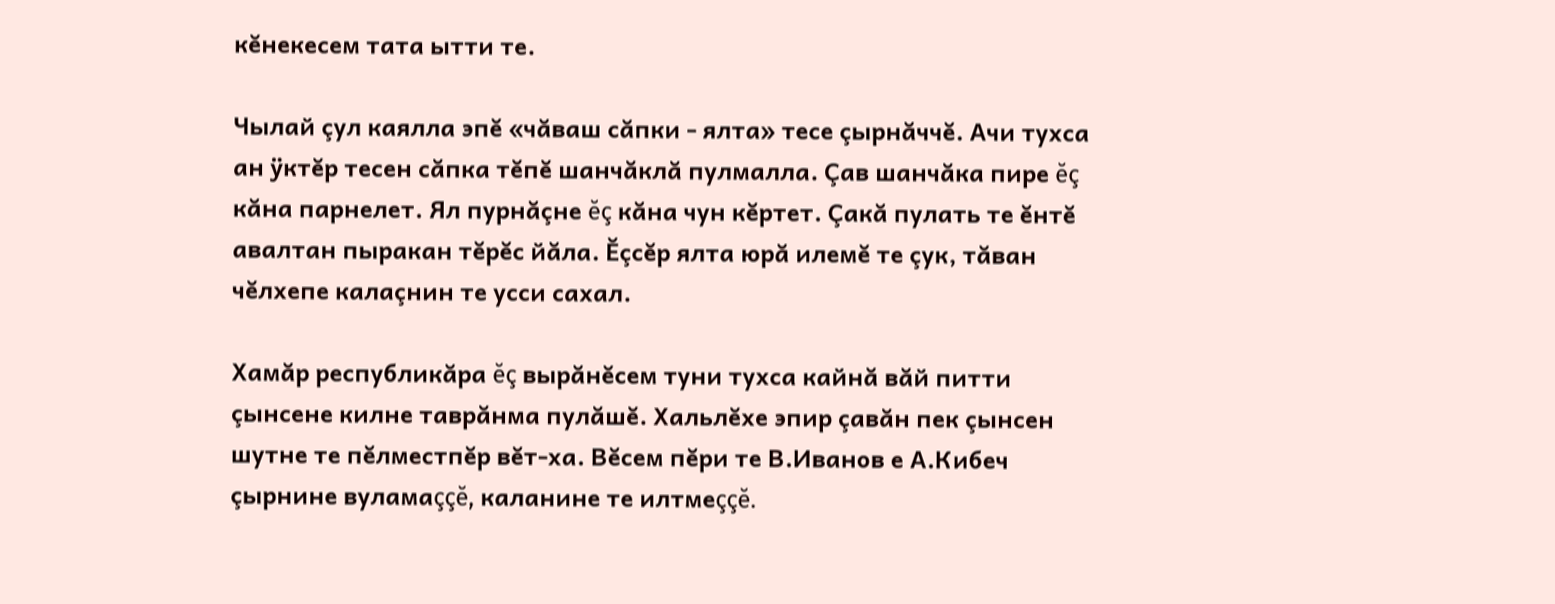кĕнекесем тата ытти те.

Чылай çул каялла эпĕ «чăваш сăпки - ялта» тесе çырнăччĕ. Ачи тухса ан ÿктĕр тесен сăпка тĕпĕ шанчăклă пулмалла. Çав шанчăка пире ĕç кăна парнелет. Ял пурнăçне ĕç кăна чун кĕртет. Çакă пулать те ĕнтĕ авалтан пыракан тĕрĕс йăла. Ĕçсĕр ялта юрă илемĕ те çук, тăван чĕлхепе калаçнин те усси сахал.

Хамăр республикăра ĕç вырăнĕсем туни тухса кайнă вăй питти çынсене килне таврăнма пулăшĕ. Хальлĕхе эпир çавăн пек çынсен шутне те пĕлместпĕр вĕт-ха. Вĕсем пĕри те В.Иванов е А.Кибеч çырнине вуламаççĕ, каланине те илтмеççĕ.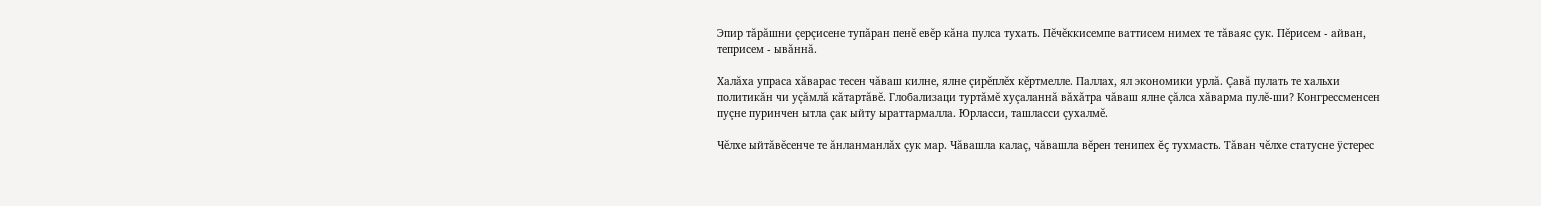Эпир тăрăшни çерçисене тупăран пенĕ евĕр кăна пулса тухать. Пĕчĕккисемпе ваттисем нимех те тăваяс çук. Пĕрисем - айван, теприсем - ывăннă.

Халăха упраса хăварас тесен чăваш килне, ялне çирĕплĕх кĕртмелле. Паллах, ял экономики урлă. Çавă пулать те хальхи политикăн чи уçăмлă кăтартăвĕ. Глобализаци туртăмĕ хуçаланнă вăхăтра чăваш ялне çăлса хăварма пулĕ-ши? Конгрессменсен пуçне пуринчен ытла çак ыйту ыраттармалла. Юрласси, ташласси çухалмĕ.

Чĕлхе ыйтăвĕсенче те ăнланманлăх çук мар. Чăвашла калаç, чăвашла вĕрен тенипех ĕç тухмасть. Тăван чĕлхе статусне ÿстерес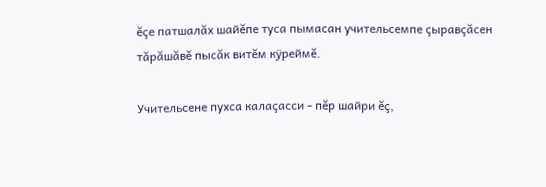ĕçе патшалăх шайĕпе туса пымасан учительсемпе çыравçăсен тăрăшăвĕ пысăк витĕм кÿреймĕ.

Учительсене пухса калаçасси - пĕр шайри ĕç,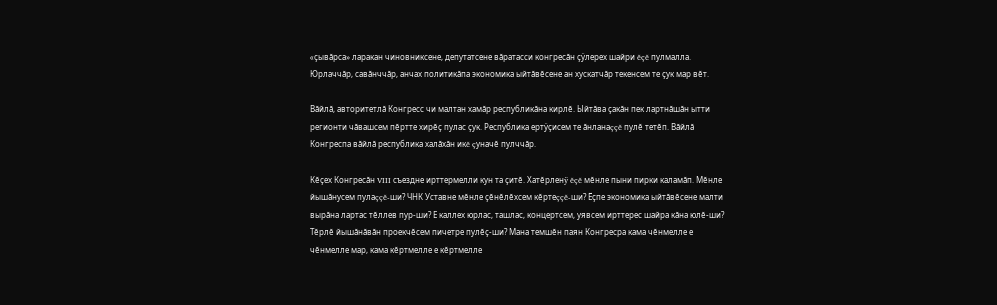«çывăрса» ларакан чиновниксене, депутатсене вăратасси конгресăн çÿлерех шайри ĕçĕ пулмалла. Юрлаччăр, савăнччăр, анчах политикăпа экономика ыйтăвĕсене ан хускатчăр текенсем те çук мар вĕт.

Вăйлă, авторитетлă Конгресс чи малтан хамăр республикăна кирлĕ. Ыйтăва çакăн пек лартнăшăн ытти регионти чăвашсем пĕртте хирĕç пулас çук. Республика ертÿçисем те ăнланаççĕ пулĕ тетĕп. Вăйлă Конгреспа вăйлă республика халăхăн икĕ çуначĕ пулччăр.

Кĕçех Конгресăн VIII съездне ирттермелли кун та çитĕ. Хатĕрленÿ ĕçĕ мĕнле пыни пирки каламăп. Мĕнле йышăнусем пулаççĕ-ши? ЧНК Уставне мĕнле çĕнĕлĕхсем кĕртеççĕ-ши? Ĕçпе экономика ыйтăвĕсене малти вырăна лартас тĕллев пур-ши? Е каллех юрлас, ташлас, концертсем, уявсем ирттерес шайра кăна юлĕ-ши? Тĕрлĕ йышăнăвăн проекчĕсем пичетре пулĕç-ши? Мана темшĕн паян Конгресра кама чĕнмелле е чĕнмелле мар, кама кĕртмелле е кĕртмелле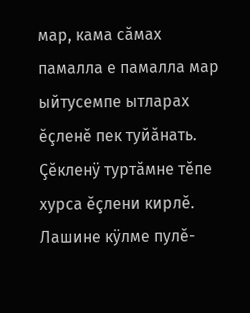мар, кама сăмах памалла е памалла мар ыйтусемпе ытларах ĕçленĕ пек туйăнать. Çĕкленÿ туртăмне тĕпе хурса ĕçлени кирлĕ. Лашине кÿлме пулĕ-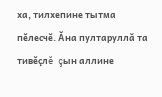ха, тилхепине тытма пĕлесчĕ. Ăна пултаруллă та тивĕçлĕ çын аллине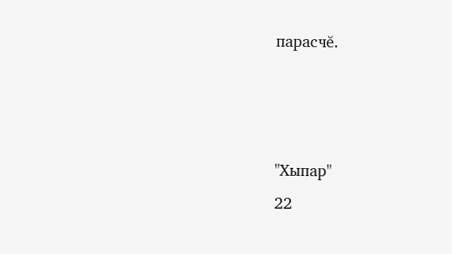парасчĕ.



"Хыпар"
22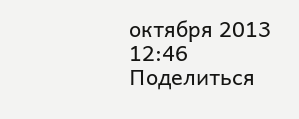октября 2013
12:46
Поделиться